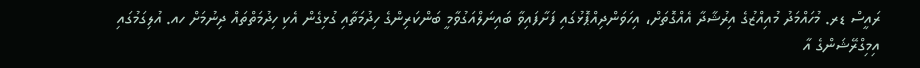ރައީސް ޑރ. މުހައްމަދު މުއިއްޒުގެ އިރުޝާދާ އެއްގޮތަށް، އިހަވަންދިއްޕޮޅުގައި ފަށާފައިވާ ބައިނަލްއަގުވާމީ ބަންކަރިންގެ ހިދުމަތާއި ގުޅިގެން އެކި ހިދުމަތްތައް ދިނުމަށް ހއ. އުލިގަމުގައި އިމިގްރޭޝަންގެ އާ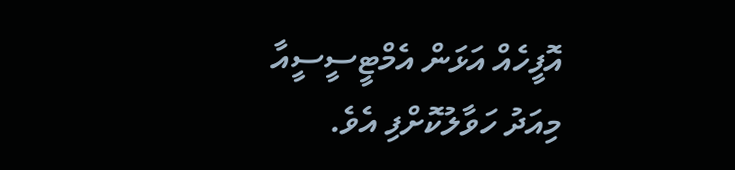އޮފީހެއް އަޅަން އެމްޓީސީސީއާ މިއަދު ހަވާލުކޮށްފި އެވެ.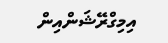އިމިގްރޭޝަންއިން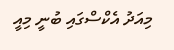މިއަދު އެކްސްގައި ބުނީ މިއީ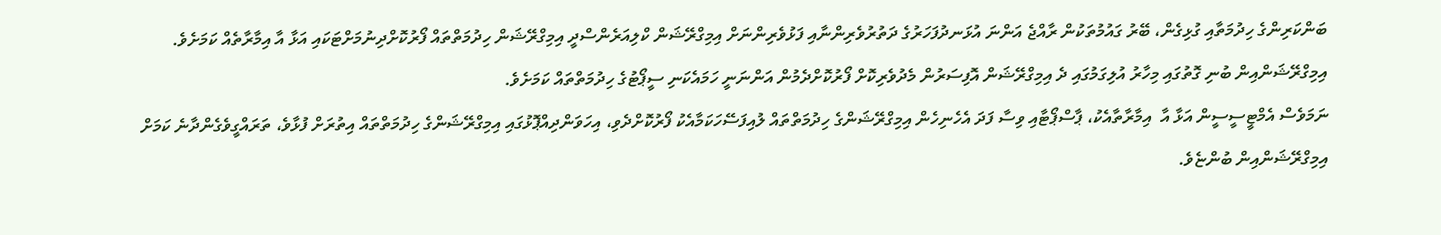ބަންކަރިންގެ ހިދުމަތާއި ގުޅިގެން، ބޭރު ގައުމުތަކުން ރާއްޖެ އަންނަ އުޅަނދުފަހަރުގެ ދަތުރުވެރިންނާއި ފަޅުވެރިންނަށް އިމިގްރޭޝަން ކްލިއަރެންސްދީ އިމިގްރޭޝަން ހިދުމަތްތައް ފޯރުކޮށްދިނުމަށްޓަކައި އަޅާ އާ އިމާރާތެއް ކަމަށެވެ.
އިމިގްރޭޝަންއިން ބުނި ގޮތުގައި މިހާރު އުލިގަމުގައި ދެ އިމިގްރޭޝަން އޮފިސަރުން މެދުވެރިކޮށް ފޯރުކޮށްދެމުން އަންނަނީ ހަމައެކަނި ސީޕޯޓުގެ ހިދުމަތްތައް ކަމަށެވެ.
ނަމަވެސް އެމްޓީސީސީން އަޅާ އާ  އިމާރާތާއެކު، ޕާސްޕޯޓާއި ވިސާ ފަދަ އެހެނިހެން އިމިގްރޭޝަންގެ ހިދުމަތްތައް ލުއިފަސޭހަކަމާއެކު ފޯރުކޮށްދެވި، އިހަވަންދިއްޕޮޅުގައި އިމިގްރޭޝަންގެ ހިދުމަތްތައް އިތުރަށް ފުޅާވެ، ތަރައްގީވެގެންދާނެ ކަމަށް އިމިގްރޭޝަންއިން ބުންޏެވެ.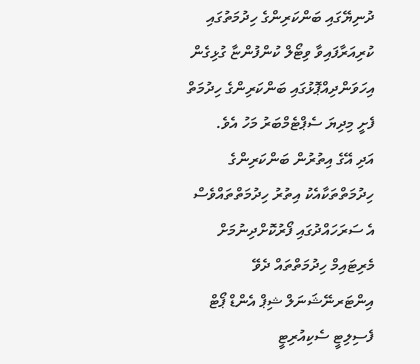ދުނިޔޭގައި ބަންކަރިންގެ ހިދުމަތުގައި ކުރިއަރާފައިވާ ވިޓޯލް ކުންފުންޏާ ގުޅިގެން އިހަވަންދިއްޕޮޅުގައި ބަންކަރިންގެ ހިދުމަތް ފެށީ މިދިޔަ ސެޕްޓެމްބަރު މަހު އެވެ.
އަދި އޭގެ އިތުރުން ބަންކަރިންގެ ހިދުމަތްތަކާއެކު އިތުރު ހިދުމަތްތައްވެސް އެ ސަރަހައްދުގައި ފޯރުކޮށްދިނުމަށް މެރިޓައިމް ހިދުމަތްތައް ދެވޭ އިންޓަރނޭޝަނަލް ޝިޕް އެންޑް ޕޯޓް ފެސިލިޓީ ސެކިއުރިޓީ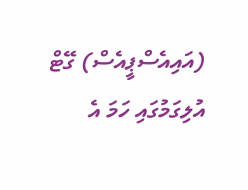(އައިއެސްޕީއެސް) ގޭޓް އުލިގަމުގައި ހަމަ އެ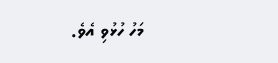މަހު ހުޅުވި އެވެ.